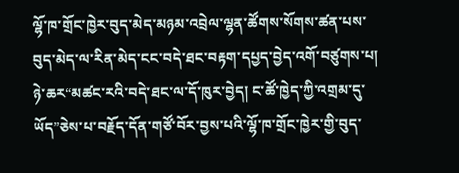ལྷོ་ཁ་གྲོང་ཁྱེར་བུད་མེད་མཉམ་འབྲེལ་ལྷན་ཚོགས་སོགས་ཚན་པས་བུད་མེད་ལ་རིན་མེད་ངང་བདེ་ཐང་བརྟག་དཔྱད་བྱེད་འགོ་བཙུགས་པ།
ཉེ་ཆར“མཚང་རའི་བདེ་ཐང་ལ་དོ་ཁུར་བྱེད། ང་ཚོ་ཁྱེད་ཀྱི་འགྲམ་དུ་ཡོད”ཅེས་པ་བརྗོད་དོན་གཙོ་བོར་བྱས་པའི་ལྷོ་ཁ་གྲོང་ཁྱེར་གྱི་བུད་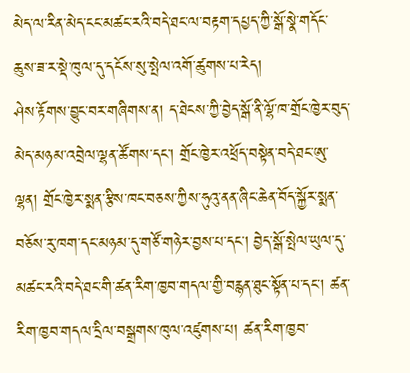མེད་ལ་རིན་མེད་ངང་མཚང་རའི་བདེ་ཐང་ལ་བརྟག་དཔྱད་ཀྱི་སྒོ་སྣེ་གདོང་ཆུས་ཟ་ར་སྡེ་ཁུལ་དུ་དངོས་སུ་སྤེལ་འགོ་ཚུགས་པ་རེད།
ཤེས་རྟོགས་བྱུང་བར་གཞིགས་ན། ད་ཐེངས་ཀྱི་བྱེད་སྒོ་ནི་ལྷོ་ཁ་གྲོང་ཁྱེར་བུད་མེད་མཉམ་འབྲེལ་ལྷན་ཚོགས་དང་། གྲོང་ཁྱེར་འཕྲོད་བསྟེན་བདེ་ཐང་ཨུ་ལྷན། གྲོང་ཁྱེར་སྨན་རྩིས་ཁང་བཅས་ཀྱིས་ཧུའུ་ནན་ཞིང་ཆེན་བོད་སྐྱོར་སྨན་བཅོས་རུ་ཁག་དང་མཉམ་དུ་གཙོ་གཉེར་བྱས་པ་དང་། བྱེད་སྒོ་སྤེལ་ཡུལ་དུ་མཚང་རའི་བདེ་ཐང་གི་ཚན་རིག་ཁྱབ་གདལ་གྱི་བརྙན་ཐུང་སྟོན་པ་དང་། ཚན་རིག་ཁྱབ་གདལ་དྲིལ་བསྒྲགས་ཁུལ་འཛུགས་པ། ཚན་རིག་ཁྱབ་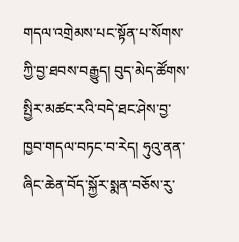གདལ་འགྲེམས་པང་སྟོན་པ་སོགས་ཀྱི་བྱ་ཐབས་བརྒྱུད། བུད་མེད་ཚོགས་སྤྱིར་མཚང་རའི་བདེ་ཐང་ཤེས་བྱ་ཁྱབ་གདལ་བཏང་བ་རེད། ཧུའུ་ནན་ཞིང་ཆེན་བོད་སྐྱོར་སྨན་བཅོས་རུ་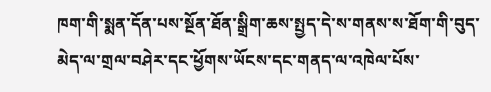ཁག་གི་སྨན་དོན་པས་སྔོན་ཐོན་སྒྲིག་ཆས་སྤྱད་དེ་ས་གནས་ས་ཐོག་གི་བུད་མེད་ལ་གྲལ་བཤེར་དང་ཕྱོགས་ཡོངས་དང་གནད་ལ་འཁེལ་པོས་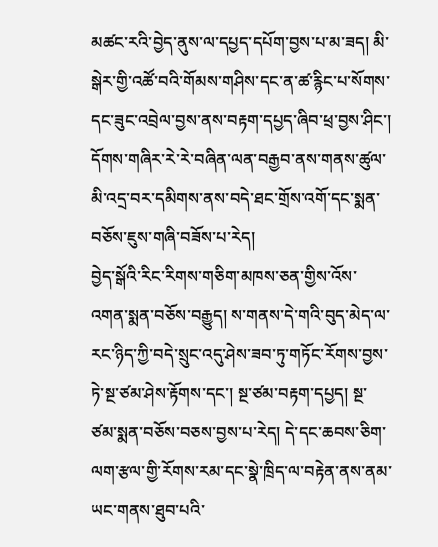མཚང་རའི་བྱེད་ནུས་ལ་དཔྱད་དཔོག་བྱས་པ་མ་ཟད། མི་སྒེར་གྱི་འཚོ་བའི་གོམས་གཤིས་དང་ན་ཚ་རྙིང་པ་སོགས་དང་ཟུང་འབྲེལ་བྱས་ནས་བརྟག་དཔྱད་ཞིབ་ཕྲ་བྱས་ཤིང་། དོགས་གཞིར་རེ་རེ་བཞིན་ལན་བརྒྱབ་ནས་གནས་ཚུལ་མི་འདྲ་བར་དམིགས་ནས་བདེ་ཐང་གྲོས་འགོ་དང་སྨན་བཅོས་ཇུས་གཞི་བཟོས་པ་རེད།
བྱེད་སྒོའི་རིང་རིགས་གཅིག་མཁས་ཅན་གྱིས་འོས་འགན་སྨན་བཅོས་བརྒྱུད། ས་གནས་དེ་གའི་བུད་མེད་ལ་རང་ཉིད་ཀྱི་བདེ་སྲུང་འདུ་ཤེས་ཟབ་ཏུ་གཏོང་རོགས་བྱས་ཏེ་སྔ་ཙམ་ཤེས་རྟོགས་དང་། སྔ་ཙམ་བརྟག་དཔྱད། སྔ་ཙམ་སྨན་བཅོས་བཅས་བྱས་པ་རེད། དེ་དང་ཆབས་ཅིག་ལག་རྩལ་གྱི་རོགས་རམ་དང་སྣེ་ཁྲིད་ལ་བརྟེན་ནས་ནམ་ཡང་གནས་ཐུབ་པའི་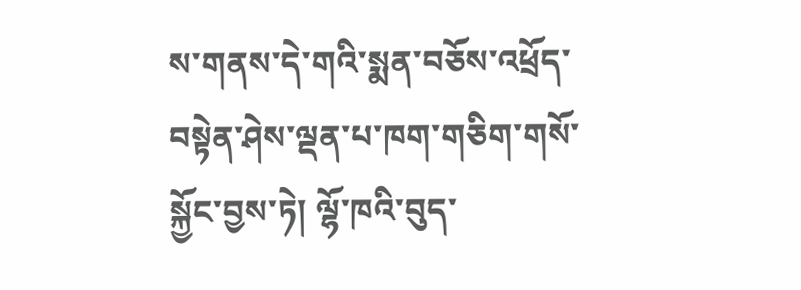ས་གནས་དེ་གའི་སྨན་བཅོས་འཕྲོད་བསྟེན་ཤེས་ལྡན་པ་ཁག་གཅིག་གསོ་སྐྱོང་བྱས་ཏེ། ལྷོ་ཁའི་བུད་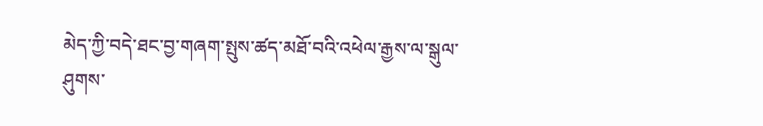མེད་ཀྱི་བདེ་ཐང་བྱ་གཞག་སྤུས་ཚད་མཐོ་བའི་འཕེལ་རྒྱས་ལ་སྒུལ་ཤུགས་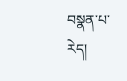བསྣན་པ་རེད།